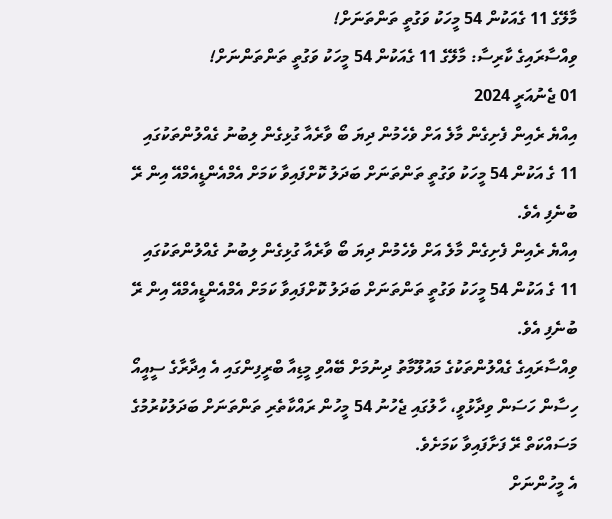މާލޭގެ 11 ގެއަކުން 54 މީހަކު ވަގުތީ ތަންތަނަށް!
ވިއްސާރައިގެ ކާރިސާ: މާލޭގެ 11 ގެއަކުން 54 މީހަކު ވަގުތީ ތަންތަންނަށް!
01 ޖެނުއަރީ 2024
އިއްޔެ ރެއިން ފެށިގެން މާލެ އަށް ވެހެމުން ދިޔަ ބޯ ވާރެއާ ގުޅިގެން ލިބުނު ގެއްލުންތަކުގައި 11 ގެ އަކުން 54 މީހަކު ވަގުތީ ތަންތަނަށް ބަދަލު ކޮށްފައިވާ ކަމަށް އެމްއެންޑީއެމްއޭ އިން ރޭ ބުނެފި އެވެ.
އިއްޔެ ރެއިން ފެށިގެން މާލެ އަށް ވެހެމުން ދިޔަ ބޯ ވާރެއާ ގުޅިގެން ލިބުނު ގެއްލުންތަކުގައި 11 ގެ އަކުން 54 މީހަކު ވަގުތީ ތަންތަނަށް ބަދަލު ކޮށްފައިވާ ކަމަށް އެމްއެންޑީއެމްއޭ އިން ރޭ ބުނެފި އެވެ.
ވިއްސާރައިގެ ގެއްލުންތަކުގެ މައުލޫމާތު ދިނުމަށް ބޭއްވި މީޑިއާ ބްރީފިންގައި އެ އިދާރާގެ ސީއީއޯ ހިސާން ހަސަން ވިދާޅުވީ، ހާލުގައި ޖެހުނު 54 މީހުން ރައްކާތެރި ތަންތަނަށް ބަދަލުކުރުމުގެ މަސައްކަތް ރޭ ފަށާފައިވާ ކަމަށެވެ.
އެ މީހުންނަށް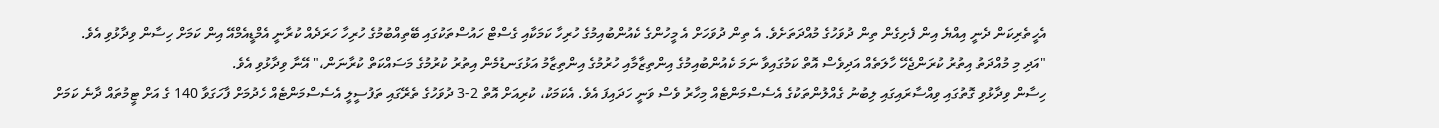އެހީތެރިކަން ދެނީ އިއްޔެ އިން ފެށިގެން ތިން ދުވަހުގެ މުއްދަތަށެވެ. އެ ތިން ދުވަހަށް އެ މީހުންގެ ކެއުންބުއިމުގެ ހުރިހާ ކަމަކާއި ގެސްޓް ހައުސްތަކުގައި ބޭތިއްބުމުގެ ހުރިހާ ހަރަދެއް ކުރާނީ އެމްޑީއެމްއޭ އިން ކަމަށް ހިސާން ވިދާޅުވި އެވެ.
"އަދި މި މުއްދަތު އިތުރު ކުރަންޖެހޭ ހާލަތެއް އަދިވެސް އޮތް ކަމުގައިވާ ނަމަ ކެއުންބުއިމުގެ އިންތިޒާމާއި ހުރުމުގެ އިންތިޒާމު އަޅުގަނޑުމެން އިތުރު ކުރުމުގެ މަސައްކަތް ކުރާނަން،" އޭނާ ވިދާޅުވި އެވެ.
ހިސާން ވިދާޅުވި ގޮތުގައި ވިއްސާރައިގައި ލިބުނު ގެއްލުންތަކުގެ އެސެސްމަންޓެއް މިހާރު ވެސް ވަނީ ހަދައިފަ އެވެ. އެކަމަކު، ކުރިއަށް އޮތް 2-3 ދުވަހުގެ ތެރޭގައި ތަފުސީލީ އެސެސްމަންޓެއް ހެދުމަށް ފާހަގަވާ 140 ގެ އަށް ޓީމުތައް ދާނެ ކަމަށް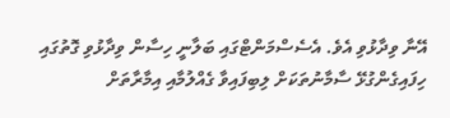އޭނާ ވިދާޅުވި އެވެ. އެސެސްމަންޓްގައި ބަލާނީ ހިސާން ވިދާޅުވި ގޮތުގައި ހިފައިގެންގުޅޭ ސާމާނުތަކަށް ލިބިފައިވާ ގެއްލުމާއި އިމާރާތަށް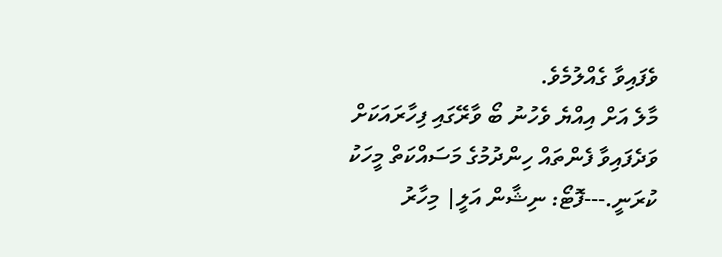ވެފައިވާ ގެއްލުމެވެ.
މާލެ އަށް އިއްޔެ ވެހުނު ބޯ ވާރޭގައި ފިހާރައަކަށް ވަދެފައިވާ ފެންތައް ހިންދުމުގެ މަސައްކަތް މީހަކު ކުރަނީ.---ފޮޓޯ: ނިޝާން އަލީ| މިހާރު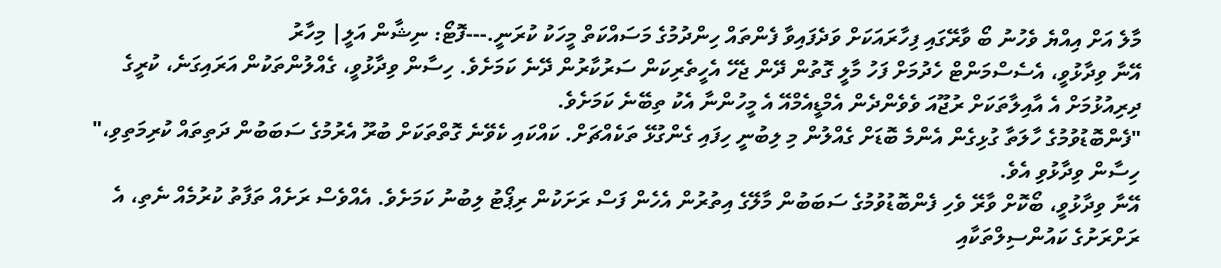މާލެ އަށް އިއްޔެ ވެހުނު ބޯ ވާރޭގައި ފިހާރައަކަށް ވަދެފައިވާ ފެންތައް ހިންދުމުގެ މަސައްކަތް މީހަކު ކުރަނީ.---ފޮޓޯ: ނިޝާން އަލީ| މިހާރު
އޭނާ ވިދާޅުވީ، އެސެސްމަންޓް ހެދުމަށް ފަހު މާލީ ގޮތުން ދޭން ޖެހޭ އެހީތެރިކަން ސަރުކާރުން ދޭނެ ކަމަށެވެ. ހިސާން ވިދާޅުވީ، ގެއްލުންތަކުން އަރައިގަނެ، ކުރީގެ ދިރިއުޅުމަށް އެ އާއިލާތަކަށް ރުޖޫއަ ވެވެންދެން އެމްޑީއެމްއޭ އެ މީހުންނާ އެކު ތިބޭނެ ކަމަށެވެ.
"ފެންބޮޑުވުމުގެ ހާލަތާ ގުޅިގެން އެންމެ ބޮޑަށް ގެއްލުން މި ލިބުނީ ހިފައި ގެންގުޅޭ ތަކެއްޗަށް. ކައްކައި ކެވޭނެ ގޮތްތަކަށް ބުރޫ އެރުމުގެ ސަބަބުން ދަތިތައް ކުރިމަތިވި،" ހިސާން ވިދާޅުވި އެވެ.
އޭނާ ވިދާޅުވީ، ބޯކޮށް ވާރޭ ވެހި ފެންބޮޑުވުމުގެ ސަބަބުން މާލޭގެ އިތުރުން އެހެން ފަސް ރަށަކުން ރިޕޯޓު ލިބުނު ކަމަށެވެ. އެއްވެސް ރަށެއް ތަފާތު ކުރުމެއް ނެތި، އެ ރަށްރަށުގެ ކައުންސިލްތަކާއި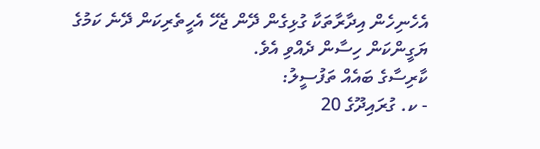އެހެނިހެން އިދާރާތަކާ ގުޅިގެން ދޭން ޖެހޭ އެހީތެރިކަން ދޭނެ ކަމުގެ ޔަގީންކަން ހިސާން ދެއްވި އެވެ.
ކާރިސާގެ ބައެއް ތަފުސީލު:
- ކ. ގުރައިދޫގެ 20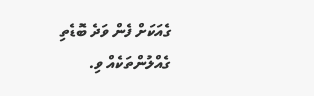ގެއަކަށް ފެން ވަދެ ބޮޑެތި ގެއްލުންތަކެއް ވި.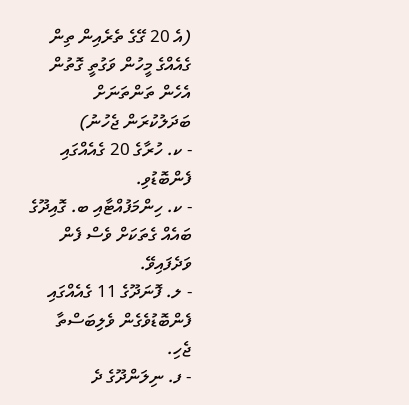(އެ 20 ގޭގެ ތެރެއިން ތިން ގެއެއްގެ މީހުން ވަގުތީ ގޮތުން އެހެން ތަންތަނަށް ބަދަލުކުރަން ޖެހުނު)
- ކ. ހުރާގެ 20 ގެއެއްގައި ފެންބޮޑުވި.
- ކ. ހިންމަފުއްޓާއި ބ. ގޮއިދޫގެ ބައެއް ގެތަކަށް ވެސް ފެން ވަދެފައިވޭ.
- ލ. ފޮނަދޫގެ 11 ގެއެއްގައި ފެންބޮޑުވެގެން ވެލިބަސްތާ ޖެހި.
- ފ. ނިލަންދޫގެ ދެ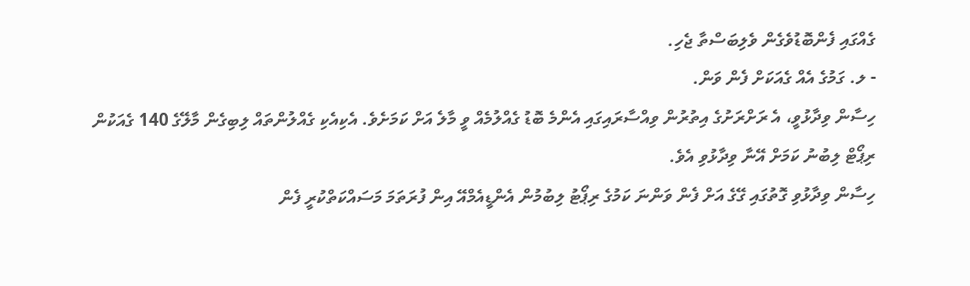ގެއްގައި ފެންބޮޑުވެގެން ވެލިބަސްތާ ޖެހި.
- ލ. ގަމުގެ އެއް ގެއަކަށް ފެން ވަން.
ހިސާން ވިދާޅުވީ، އެ ރަށްރަށުގެ އިތުރުން ވިއްސާރައިގައި އެންމެ ބޮޑު ގެއްލުމެއް ވީ މާލެ އަށް ކަމަށެވެ. އެކިއެކި ގެއްލުންތައް ލިބިގެން މާލޭގެ 140 ގެއަކުން ރިޕޯޓް ލިބުނު ކަމަށް އޭނާ ވިދާޅުވި އެވެ.
ހިސާން ވިދާޅުވި ގޮތުގައި ގޭގެ އަށް ފެން ވަންނަ ކަމުގެ ރިޕޯޓު ލިބުމުން އެންޑީއެމްއޭ އިން ފުރަތަމަ މަސައްކަތްކުރީ ފެން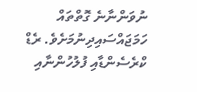ނުވަންނާނެ ގޮތްތައް ހަމަޖައްސައިދިނުމަށެވެ. ރެޑް ކްރެސެންޑާއި ފުލުހުންނާއި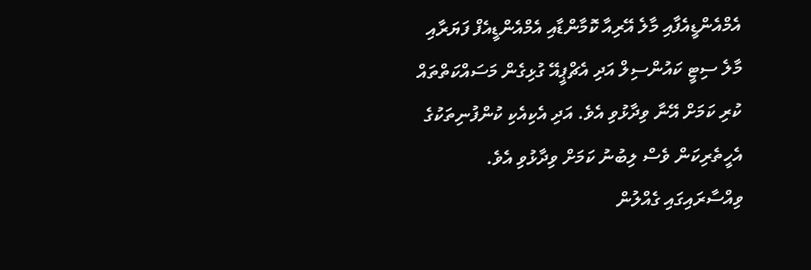އެމްއެންޑީއެފާއި މާލެ އޭރިއާ ކޮމާންޑާއި އެމްއެންޑީއެފް ފަޔަރާއި މާލެ ސިޓީ ކައުންސިލް އަދި އެޗްޕީއޭ ގުޅިގެން މަސައްކަތްތައް ކުރި ކަމަށް އޭނާ ވިދާޅުވި އެވެ. އަދި އެކިއެކި ކުންފުނިތަކުގެ އެހީތެރިކަން ވެސް ލިބުނު ކަމަށް ވިދާޅުވި އެވެ.
ވިއްސާރައިގައި ގެއްލުން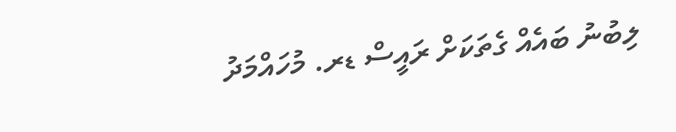ލިބުނު ބައެއް ގެތަކަށް ރައީސް ޑރ. މުހައްމަދު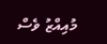މުއިއްޒު ވެސް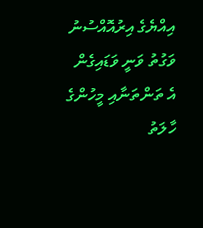އިއްޔެގެ އިރުއޮއްސުނު ވަގުތު ވަނީ ވަޑައިގެން އެ ތަންތަނާއި މީހުންގެ ހާލަތު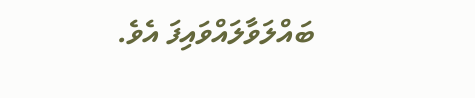ބައްލަވާލައްވައިފަ އެވެ.